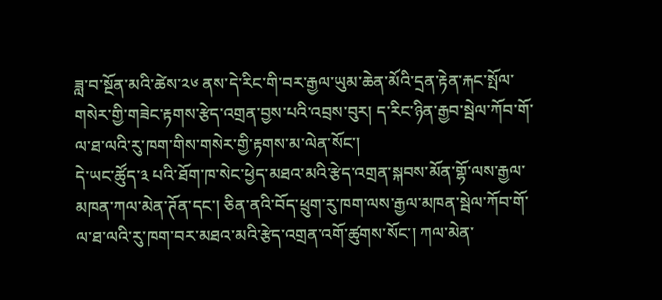ཟླ་བ་སྔོན་མའི་ཚེས་༢༦ ནས་དེ་རིང་གི་བར་རྒྱལ་ཡུམ་ཆེན་མོའི་དྲན་རྟེན་རྐང་སྤོལ་གསེར་གྱི་གཟེང་རྟགས་རྩེད་འགྲན་བྱས་པའི་འབྲས་བུར། ད་རིང་ཉིན་རྒྱབ་སྦེལ་ཀོབ་གོ་ལ་ཐ་ལའི་རུ་ཁག་གིས་གསེར་གྱི་རྟགས་མ་ལེན་སོང་།
དེ་ཡང་ཚོུད་༣ པའི་ཐོག་ཁ་སེང་ཕྱེད་མཐའ་མའི་རྩེད་འགྲན་སྐབས་མོན་གྷོ་ལས་རྒྱལ་མཁན་ཀལ་མེན་ཊོན་དང་། ཅིན་ནའི་བོད་ཕྲུག་རུ་ཁག་ལས་རྒྱལ་མཁན་སྦེལ་ཀོབ་གོ་ལ་ཐ་ལའི་རུ་ཁག་བར་མཐའ་མའི་རྩེད་འགྲན་འགོ་ཚུགས་སོང་། ཀལ་མེན་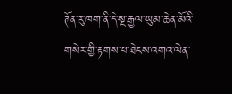ཊོན་རུ་ཁག་ནི་དེ་སྔ་རྒྱལ་ཡུམ་ཆེན་མོའི་གསེར་གྱི་རྟགས་པ་ཐེངས་འགའ་ལེན་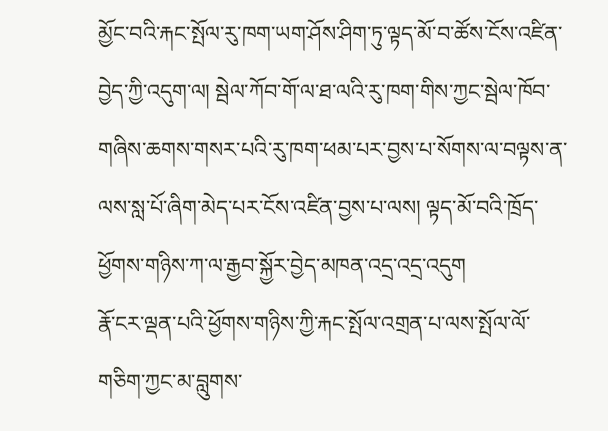མྱོང་བའི་རྐང་སྤོལ་རུ་ཁག་ཡག་ཤོས་ཤིག་ཏུ་ལྟད་མོ་བ་ཚོས་ངོས་འཛིན་བྱེད་ཀྱི་འདུག་ལ། སྦེལ་ཀོབ་གོ་ལ་ཐ་ལའི་རུ་ཁག་གིས་ཀྱང་སྦེལ་ཁོབ་གཞིས་ཆགས་གསར་པའི་རུ་ཁག་ཕམ་པར་བྱས་པ་སོགས་ལ་བལྟས་ན་ལས་སླ་པོ་ཞིག་མེད་པར་ངོས་འཛིན་བྱས་པ་ལས། ལྟད་མོ་བའི་ཁྲོད་ཕྱོགས་གཉིས་ཀ་ལ་རྒྱབ་སྐྱོར་བྱེད་མཁན་འདྲ་འདྲ་འདུག
རྣོ་ངར་ལྡན་པའི་ཕྱོགས་གཉིས་ཀྱི་རྐང་སྤོལ་འགྲན་པ་ལས་སྤོལ་ལོ་གཅིག་ཀྱང་མ་བླུགས་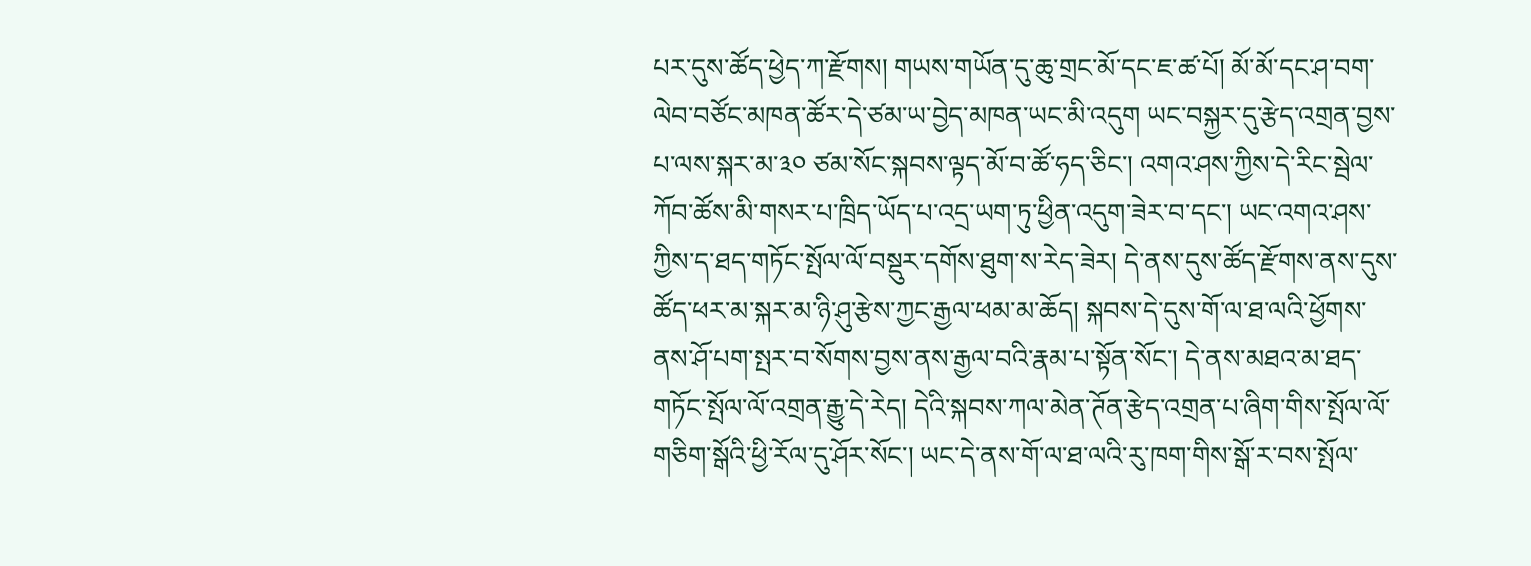པར་དུས་ཚོད་ཕྱེད་ཀ་རྫོགས། གཡས་གཡོན་དུ་ཆུ་གྲང་མོ་དང་ཇ་ཚ་པོ། མོ་མོ་དང་ཤ་བག་ལེབ་བཙོང་མཁན་ཚོར་དེ་ཙམ་ཡ་བྱེད་མཁན་ཡང་མི་འདུག ཡང་བསྐྱར་དུ་རྩེད་འགྲན་བྱས་པ་ལས་སྐར་མ་༣༠ ཙམ་སོང་སྐབས་ལྟད་མོ་བ་ཚོ་ཧད་ཅིང་། འགའ་ཤས་ཀྱིས་དེ་རིང་སྦེལ་ཀོབ་ཚོས་མི་གསར་པ་ཁྲིད་ཡོད་པ་འདྲ་ཡག་ཏུ་ཕྱིན་འདུག་ཟེར་བ་དང་། ཡང་འགའ་ཤས་ཀྱིས་ད་ཐད་གཏོང་སྤོལ་ལོ་བསྡུར་དགོས་ཐུག་ས་རེད་ཟེར། དེ་ནས་དུས་ཚོད་རྫོགས་ནས་དུས་ཚོད་ཕར་མ་སྐར་མ་ཉི་ཤུ་རྩེས་ཀྱང་རྒྱལ་ཕམ་མ་ཆོད། སྐབས་དེ་དུས་གོ་ལ་ཐ་ལའི་ཕྱོགས་ནས་ཤོ་པག་སྤར་བ་སོགས་བྱས་ནས་རྒྱལ་བའི་རྣམ་པ་སྟོན་སོང་། དེ་ནས་མཐའ་མ་ཐད་གཏོང་སྤོལ་ལོ་འགྲན་རྒྱུ་དེ་རེད། དེའི་སྐབས་ཀལ་མེན་ཊོན་རྩེད་འགྲན་པ་ཞིག་གིས་སྤོལ་ལོ་གཅིག་སྒོའི་ཕྱི་རོལ་དུ་ཤོར་སོང་། ཡང་དེ་ནས་གོ་ལ་ཐ་ལའི་རུ་ཁག་གིས་སྒོ་ར་བས་སྤོལ་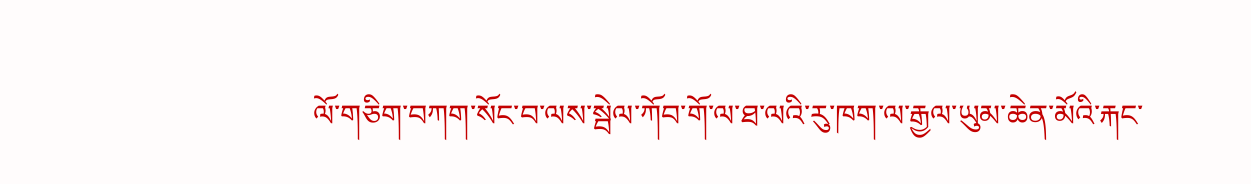ལོ་གཅིག་བཀག་སོང་བ་ལས་སྦེལ་ཀོབ་གོ་ལ་ཐ་ལའི་རུ་ཁག་ལ་རྒྱལ་ཡུམ་ཆེན་མོའི་རྐང་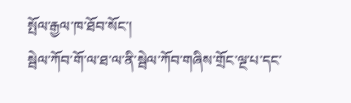སྤོལ་རྒྱལ་ཁ་ཐོབ་སོང་།
སྦེལ་ཀོབ་གོ་ལ་ཐ་ལ་ནི་སྦེལ་ཀོབ་གཞིས་གྲོང་ལྔ་པ་དང་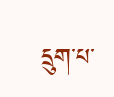དྲུག་པ་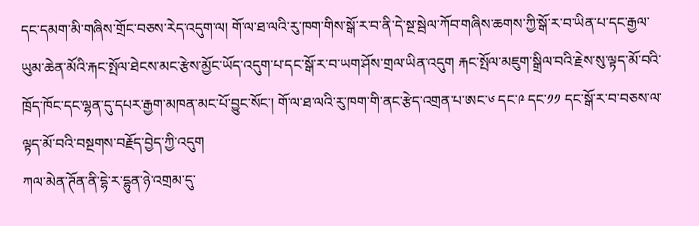དང་དམག་མི་གཞིས་གྲོང་བཅས་རེད་འདུག་ལ། གོ་ལ་ཐ་ལའི་རུ་ཁག་གིས་སྒོ་ར་བ་ནི་དེ་སྔ་སྦེལ་ཀོབ་གཞིས་ཆགས་ཀྱི་སྒོ་ར་བ་ཡིན་པ་དང་རྒྱལ་ཡུམ་ཆེན་མོའི་རྐང་སྤོལ་ཐེངས་མང་རྩེས་མྱོང་ཡོད་འདུག་པ་དང་སྒོ་ར་བ་ཡག་ཤོས་གྲལ་ཡིན་འདུག རྐང་སྤོལ་མཇུག་སྒྲིལ་བའི་རྗེས་སུ་ལྟད་མོ་བའི་ཁྲོད་ཁོང་དང་ལྷན་དུ་དཔར་རྒྱག་མཁན་མང་པོ་བྱུང་སོང་། གོ་ལ་ཐ་ལའི་རུ་ཁག་གི་ནང་རྩེད་འགྲན་པ་ཨང་༦ དང་༩ དང་༡༡ དང་སྒོ་ར་བ་བཅས་ལ་ལྟད་མོ་བའི་བསྔགས་བརྗོད་བྱེད་ཀྱི་འདུག
ཀལ་མེན་ཊོན་ནི་དྷེ་ར་དྷུན་ཉེ་འགྲམ་དུ་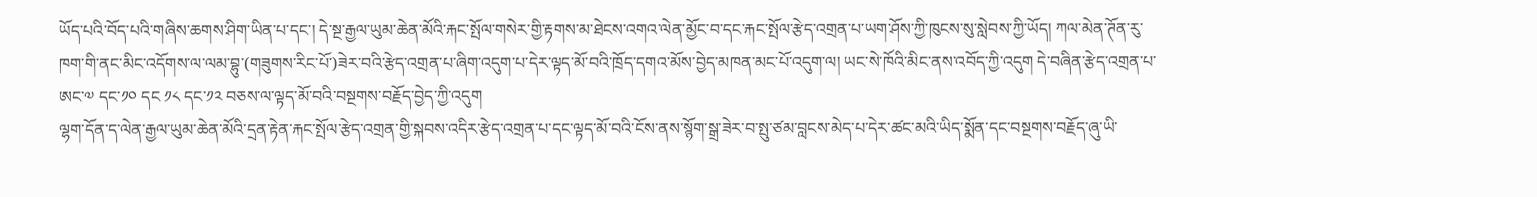ཡོད་པའི་བོད་པའི་གཞིས་ཆགས་ཤིག་ཡིན་པ་དང་། དེ་སྔ་རྒྱལ་ཡུམ་ཆེན་མོའི་རྐང་སྤོལ་གསེར་གྱི་རྟགས་མ་ཐེངས་འགའ་ལེན་མྱོང་བ་དང་རྐང་སྤོལ་རྩེད་འགྲན་པ་ཡག་ཤོས་ཀྱི་ཁུངས་སུ་སླེབས་ཀྱི་ཡོད། ཀལ་མེན་ཊོན་རུ་ཁག་གི་ནང་མིང་འདོགས་ལ་ལམ་བྷུ་(གཟུགས་རིང་པོ་)ཟེར་བའི་རྩེད་འགྲན་པ་ཞིག་འདུག་པ་དེར་ལྟད་མོ་བའི་ཁྲོད་དགའ་མོས་བྱེད་མཁན་མང་པོ་འདུག་ལ། ཡང་སེ་ཁོའི་མིང་ནས་འབོད་ཀྱི་འདུག དེ་བཞིན་རྩེད་འགྲན་པ་ཨང་༧ དང་༡༠ དང ༡༨ དང་༡༢ བཅས་ལ་ལྟད་མོ་བའི་བསྔགས་བརྗོད་བྱེད་ཀྱི་འདུག
ལྷག་དོན་ད་ལེན་རྒྱལ་ཡུམ་ཆེན་མོའི་དྲན་རྟེན་རྐང་སྤོལ་རྩེད་འགྲན་གྱི་སྐབས་འདིར་རྩེད་འགྲན་པ་དང་ལྟད་མོ་བའི་ངོས་ནས་སྙོག་སྒྲ་ཟེར་བ་སྤུ་ཙམ་བླངས་མེད་པ་དེར་ཚང་མའི་ཡིད་སྨོན་དང་བསྔགས་བརྗོད་ཞུ་ཡི་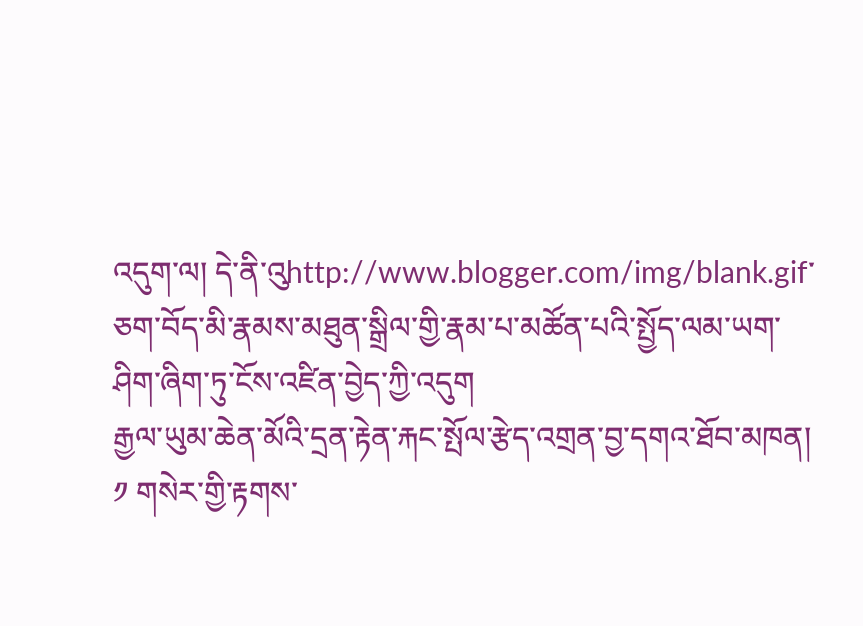འདུག་ལ། དེ་ནི་འུhttp://www.blogger.com/img/blank.gif་ཅག་བོད་མི་རྣམས་མཐུན་སྒྲིལ་གྱི་རྣམ་པ་མཚོན་པའི་སྤྱོད་ལམ་ཡག་ཤིག་ཞིག་ཏུ་ངོས་འཛིན་བྱེད་ཀྱི་འདུག
རྒྱལ་ཡུམ་ཆེན་མོའི་དྲན་རྟེན་རྐང་སྤོལ་རྩེད་འགྲན་བྱ་དགའ་ཐོབ་མཁན།
༡ གསེར་གྱི་རྟགས་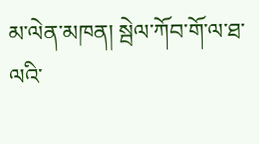མ་ལེན་མཁན། སྦེལ་ཀོབ་གོ་ལ་ཐ་ལའི་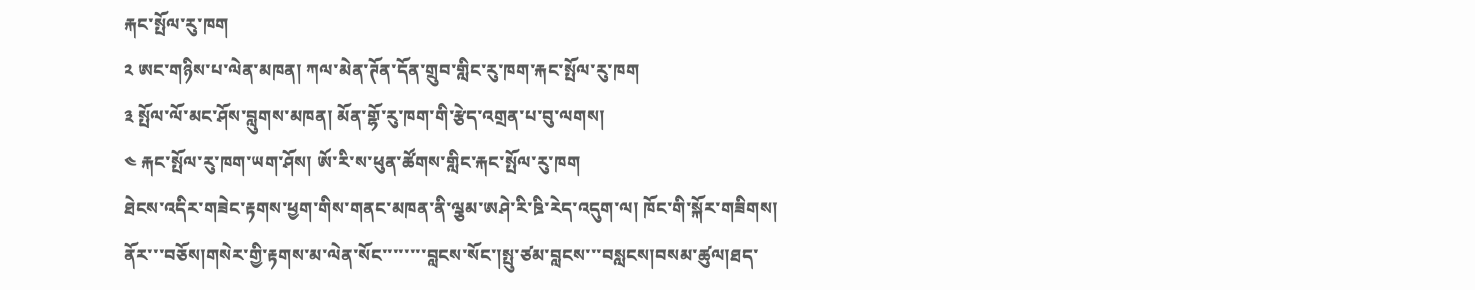རྐང་སྤོལ་རུ་ཁག
༢ ཨང་གཉིས་པ་ལེན་མཁན། ཀལ་མེན་ཊོན་དོན་གྲུབ་གླིང་རུ་ཁག་རྐང་སྤོལ་རུ་ཁག
༣ སྤོལ་ལོ་མང་ཤོས་བླུགས་མཁན། མོན་གྷོ་རུ་ཁག་གི་རྩེད་འགྲན་པ་བུ་ལགས།
༤ རྐང་སྤོལ་རུ་ཁག་ཡག་ཤོས། ཨོ་རི་ས་ཕུན་ཚོགས་གླིང་རྐང་སྤོལ་རུ་ཁག
ཐེངས་འདིར་གཟེང་རྟགས་ཕྱག་གིས་གནང་མཁན་ནི་ལྕམ་ཨཤེ་རི་ཋི་རེད་འདུག་ལ། ཁོང་གི་སྐོར་གཟིགས།
ནོར་་་བཅོས།གསེར་གྱི་རྟགས་མ་ལེན་སོང་་་་་་་་བླངས་སོང་།སྤུ་ཙམ་བླངས་་་བསླངས།བསམ་ཚུལ།ཐད་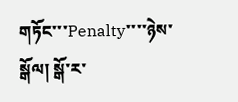གཏོང་་་Penalty་་་་ཉེས་སྒོལ། སྒོ་ར་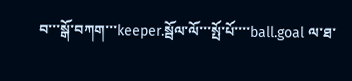བ་་་སྒོ་བཀག་་་keeper.སྦོལ་ལོ་་་སྤོ་པོ་་་་ball.goal ལ་ཐ་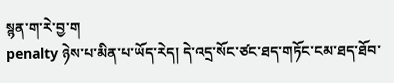སྙན་ག་རེ་བྱ་ག
penalty ཉེས་པ་མིན་པ་ཡོད་རེད། དེ་འདྲ་སོང་ཙང་ཐད་གཏོང་ངམ་ཐད་ཐོབ་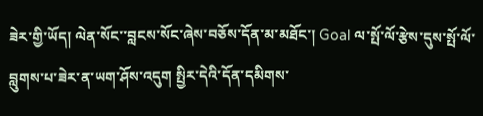ཟེར་གྱི་ཡོད། ལེན་སོང་་བླངས་སོང་ཞེས་བཅོས་དོན་མ་མཐོང་། Goal ལ་སྤོ་ལོ་རྩེས་དུས་སྤོ་ལོ་བླུགས་པ་ཟེར་ན་ཡག་ཤོས་འདུག སྤྱིར་དེའི་དོན་དམིགས་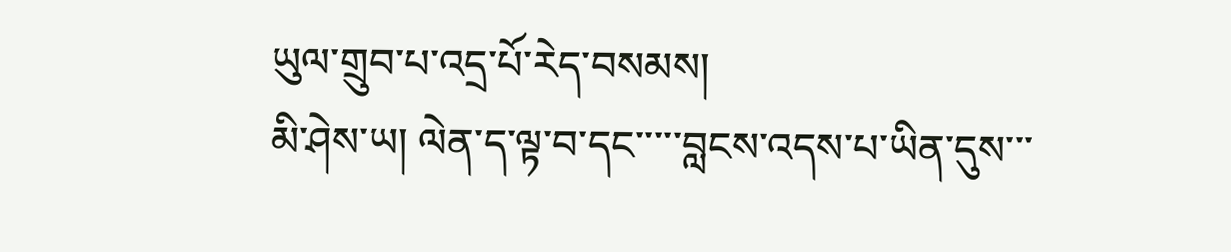ཡུལ་གྲུབ་པ་འདྲ་པོ་རེད་བསམས།
མི་ཤེས་ཡ། ལེན་ད་ལྟ་བ་དང་་་་་བླངས་འདས་པ་ཡིན་དུས་་་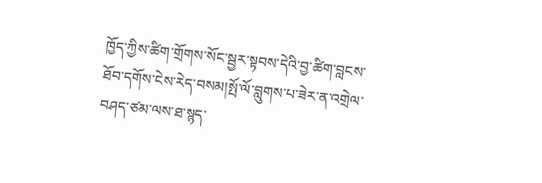ཁྱོད་ཀྱིས་ཚིག་གྲོགས་སོང་སྦྱར་སྟབས་དེའི་བྱ་ཚིག་བླངས་ཐོབ་དགོས་ངེས་རེད་བསམ།སྤོ་ལོ་བླུགས་པ་ཟེར་ན་འགྲེལ་བཤད་ཙམ་ལས་ཐ་སྙད་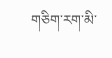གཅིག་རག་མི་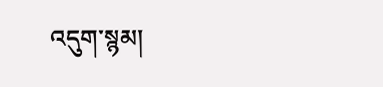འདུག་སྙམ།